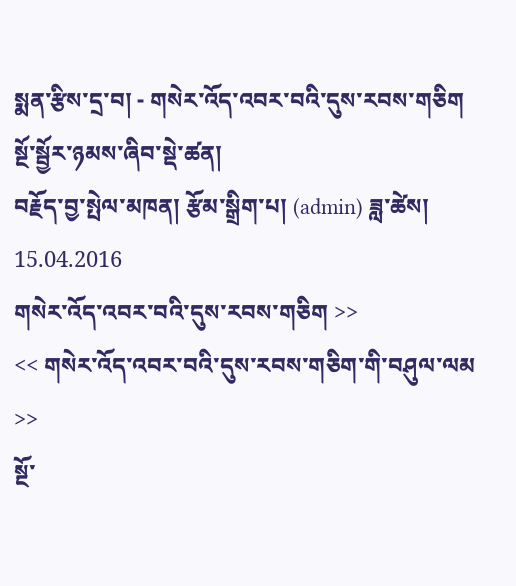སྨན་རྩིས་དྲ་བ། - གསེར་འོད་འབར་བའི་དུས་རབས་གཅིག
སྔོ་སྦྱོར་ཉམས་ཞིབ་སྡེ་ཚན།
བརྗོད་བྱ་སྤེལ་མཁན། རྩོམ་སྒྲིག་པ། (admin) ཟླ་ཚེས། 15.04.2016
གསེར་འོད་འབར་བའི་དུས་རབས་གཅིག >>
<< གསེར་འོད་འབར་བའི་དུས་རབས་གཅིག་གི་བཤུལ་ལམ >>
སྔོ་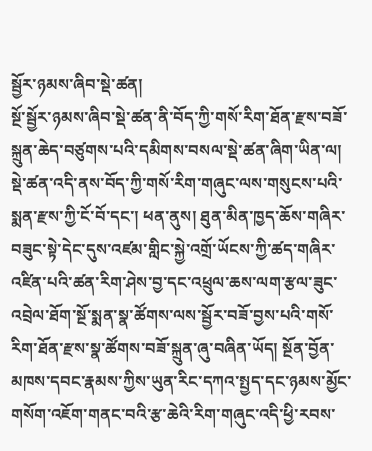སྦྱོར་ཉམས་ཞིབ་སྡེ་ཚན།
སྔོ་སྦྱོར་ཉམས་ཞིབ་སྡེ་ཚན་ནི་བོད་ཀྱི་གསོ་རིག་ཐོན་རྫས་བཟོ་སྐྲུན་ཆེད་བཙུགས་པའི་དམིགས་བསལ་སྡེ་ཚན་ཞིག་ཡིན་ལ། སྡེ་ཚན་འདི་ནས་བོད་ཀྱི་གསོ་རིག་གཞུང་ལས་གསུངས་པའི་སྨན་རྫས་ཀྱི་ངོ་བོ་དང་། ཕན་ནུས། ཐུན་མིན་ཁྱད་ཆོས་གཞིར་བཟུང་སྟེ་དེང་དུས་འཛམ་གླིང་སྐྱེ་འགྲོ་ཡོངས་ཀྱི་ཚད་གཞིར་འཛིན་པའི་ཚན་རིག་ཤེས་བྱ་དང་འཕྲུལ་ཆས་ལག་རྩལ་ཟུང་འབྲེལ་ཐོག་སྔོ་སྨན་སྣ་ཚོགས་ལས་སྦྱོར་བཟོ་བྱས་པའི་གསོ་རིག་ཐོན་རྫས་སྣ་ཚོགས་བཟོ་སྐྲུན་ཞུ་བཞིན་ཡོད། སྔོན་བྱོན་མཁས་དབང་རྣམས་ཀྱིས་ཡུན་རིང་དཀའ་སྤྱད་དང་ཉམས་མྱོང་གསོག་འཇོག་གནང་བའི་རྩ་ཆེའི་རིག་གཞུང་འདི་ཕྱི་རབས་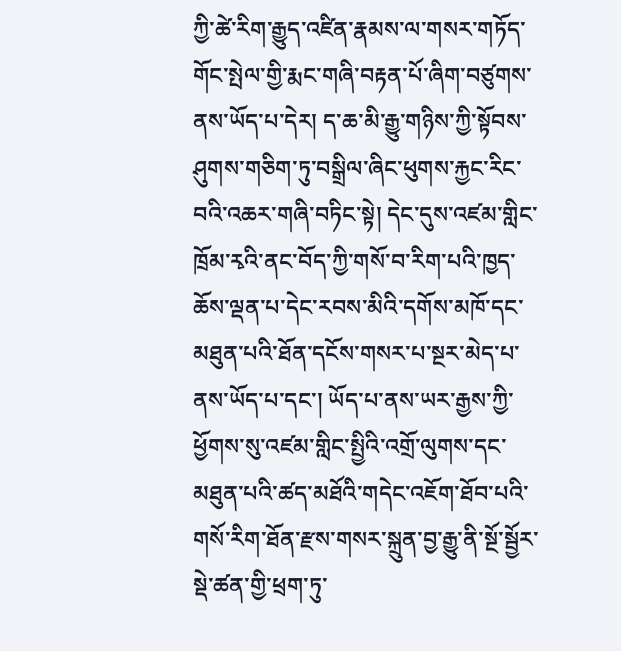ཀྱི་ཚེ་རིག་རྒྱུད་འཛིན་རྣམས་ལ་གསར་གཏོད་གོང་སྤེལ་གྱི་རྨང་གཞི་བརྟན་པོ་ཞིག་བཙུགས་ནས་ཡོད་པ་དེར། ད་ཆ་མི་རྒྱུ་གཉིས་ཀྱི་སྟོབས་ཤུགས་གཅིག་ཏུ་བསྒྲིལ་ཞིང་ཕུགས་རྐྱང་རིང་བའི་འཆར་གཞི་བཏིང་སྟེ། དེང་དུས་འཛམ་གླིང་ཁྲོམ་རྭའི་ནང་བོད་ཀྱི་གསོ་བ་རིག་པའི་ཁྱད་ཆོས་ལྡན་པ་དེང་རབས་མིའི་དགོས་མཁོ་དང་མཐུན་པའི་ཐོན་དངོས་གསར་པ་སྔར་མེད་པ་ནས་ཡོད་པ་དང་། ཡོད་པ་ནས་ཡར་རྒྱས་ཀྱི་ཕྱོགས་སུ་འཛམ་གླིང་སྤྱིའི་འགྲོ་ལུགས་དང་མཐུན་པའི་ཚད་མཐོའི་གདེང་འཇོག་ཐོབ་པའི་གསོ་རིག་ཐོན་རྫས་གསར་སྐྲུན་བྱ་རྒྱུ་ནི་སྔོ་སྦྱོར་སྡེ་ཚན་གྱི་ཕྲག་ཏུ་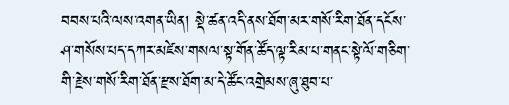བབས་པའི་ལས་འགན་ཡིན། སྡེ་ཚན་འདི་ནས་ཐོག་མར་གསོ་རིག་ཐོན་དངོས་ཤ་གསོས་པད་དཀར་མཛེས་གསལ་སྟ་གོན་ཚོད་ལྟ་རིམ་པ་གནང་སྟེ་ལོ་གཅིག་གི་རྗེས་གསོ་རིག་ཐོན་རྫས་ཐོག་མ་དེ་ཚོང་འགྲེམས་ཞུ་ཐུབ་པ་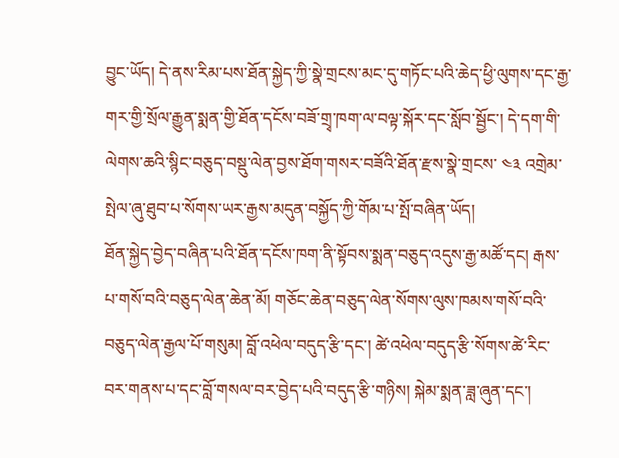བྱུང་ཡོད། དེ་ནས་རིམ་པས་ཐོན་སྐྱེད་ཀྱི་སྣེ་གྲངས་མང་དུ་གཏོང་པའི་ཆེད་ཕྱི་ལུགས་དང་རྒྱ་གར་གྱི་སྲོལ་རྒྱུན་སྨན་གྱི་ཐོན་དངོས་བཟོ་གྲྭ་ཁག་ལ་བལྟ་སྐོར་དང་སློབ་སྦྱོང་། དེ་དག་གི་ལེགས་ཆའི་སྙིང་བཅུད་བསྡུ་ལེན་བྱས་ཐོག་གསར་བཟོའི་ཐོན་རྫས་སྣེ་གྲངས་ ༤༣ འགྲེམ་སྤེལ་ཞུ་ཐུབ་པ་སོགས་ཡར་རྒྱས་མདུན་བསྐྱོད་ཀྱི་གོམ་པ་སྤོ་བཞིན་ཡོད།
ཐོན་སྐྱེད་བྱེད་བཞིན་པའི་ཐོན་དངོས་ཁག་ནི་སྟོབས་སྨན་བཅུད་འདུས་རྒྱ་མཚོ་དང། རྒས་པ་གསོ་བའི་བཅུད་ལེན་ཆེན་མོ། གཅོང་ཆེན་བཅུད་ལེན་སོགས་ལུས་ཁམས་གསོ་བའི་བཅུད་ལེན་རྒྱལ་པོ་གསུམ། བློ་འཕེལ་བདུད་རྩི་དང་། ཚེ་འཕེལ་བདུད་རྩི་སོགས་ཚེ་རིང་བར་གནས་པ་དང་བློ་གསལ་བར་བྱེད་པའི་བདུད་རྩི་གཉིས། སྐེམ་སྨན་ཟླ་ཞུན་དང་།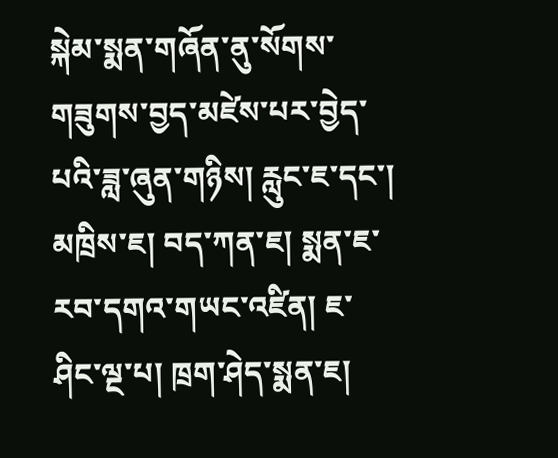སྐེམ་སྨན་གཞོན་ནུ་སོགས་གཟུགས་བྱད་མཛེས་པར་བྱེད་པའི་ཟླ་ཞུན་གཉིས། རླུང་ཇ་དང་། མཁྲིས་ཇ། བད་ཀན་ཇ། སྨན་ཇ་རབ་དགའ་གཡང་འཛིན། ཇ་ཤིང་ལྔ་པ། ཁྲག་ཤེད་སྨན་ཇ།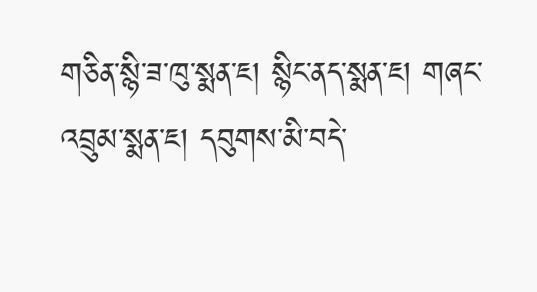གཅིན་སྙི་ཟ་ཁུ་སྨན་ཇ། སྙིང་ནད་སྨན་ཇ། གཞང་འབྲུམ་སྨན་ཇ། དབུགས་མི་བདེ་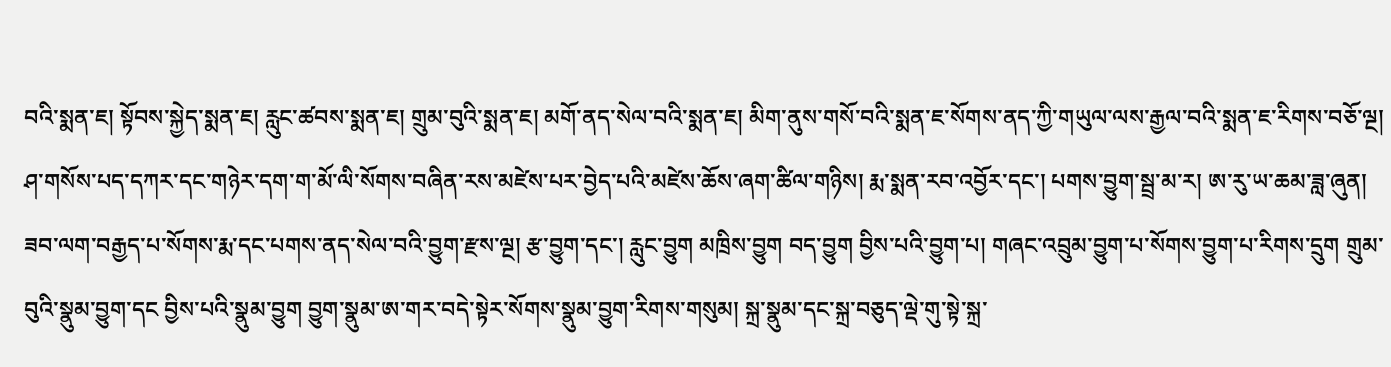བའི་སྨན་ཇ། སྟོབས་སྐྱེད་སྨན་ཇ། རླུང་ཚབས་སྨན་ཇ། གྲུམ་བུའི་སྨན་ཇ། མགོ་ནད་སེལ་བའི་སྨན་ཇ། མིག་ནུས་གསོ་བའི་སྨན་ཇ་སོགས་ནད་ཀྱི་གཡུལ་ལས་རྒྱལ་བའི་སྨན་ཇ་རིགས་བཅོ་ལྔ། ཤ་གསོས་པད་དཀར་དང་གཉེར་དག་ག་མོ་ལི་སོགས་བཞིན་རས་མཛེས་པར་བྱེད་པའི་མཛེས་ཆོས་ཞག་ཚིལ་གཉིས། རྨ་སྨན་རབ་འབྱོར་དང་། པགས་བྱུག་སྦྲ་མ་ར། ཨ་རུ་ཡ་ཆམ་ཟླ་ཞུན། ཟབ་ལག་བརྒྱད་པ་སོགས་རྨ་དང་པགས་ནད་སེལ་བའི་བྱུག་རྫས་ལྔ། རྩ་བྱུག་དང་། རླུང་བྱུག མཁྲིས་བྱུག བད་བྱུག བྱིས་པའི་བྱུག་པ། གཞང་འབྲུམ་བྱུག་པ་སོགས་བྱུག་པ་རིགས་དྲུག གྲུམ་བུའི་སྣུམ་བྱུག་དང བྱིས་པའི་སྣུམ་བྱུག བྱུག་སྣུམ་ཨ་གར་བདེ་སྟེར་སོགས་སྣུམ་བྱུག་རིགས་གསུམ། སྐྲ་སྣུམ་དང་སྐྲ་བཅུད་ལྡེ་གུ་སྟེ་སྐྲ་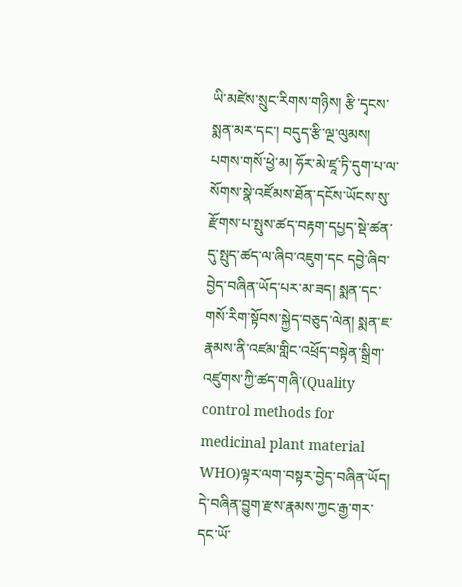ཡི་མཛེས་སྲུང་རིགས་གཉིས། རྩི་དྭངས་སྨན་མར་དང་། བདུད་རྩི་ལྔ་ལུམས། པགས་གསོ་ཕྱེ་མ། ཧོར་མེ་ཛཱ་ཏི་དུག་པ་ལ་སོགས་སྣེ་འཛོམས་ཐོན་དངོས་ཡོངས་སུ་རྫོགས་པ་སྤུས་ཚད་བརྟག་དཔྱད་སྡེ་ཚན་དུ་སྤུད་ཚད་ལ་ཞིབ་འཇུག་དང དབྱེ་ཞིབ་བྱེད་བཞིན་ཡོད་པར་མ་ཟད། སྨན་དང་གསོ་རིག་སྟོབས་སྐྱེད་བཅུད་ལེན། སྨན་ཇ་རྣམས་ནི་འཛམ་གླིང་འཕྲོད་བསྟེན་སྒྲིག་འཛུགས་ཀྱི་ཚད་གཞི་(Quality control methods for medicinal plant material WHO)ལྟར་ལག་བསྟར་བྱེད་བཞིན་ཡོད། དེ་བཞིན་བྱུག་རྫས་རྣམས་ཀྱང་རྒྱ་གར་དང་ཡོ་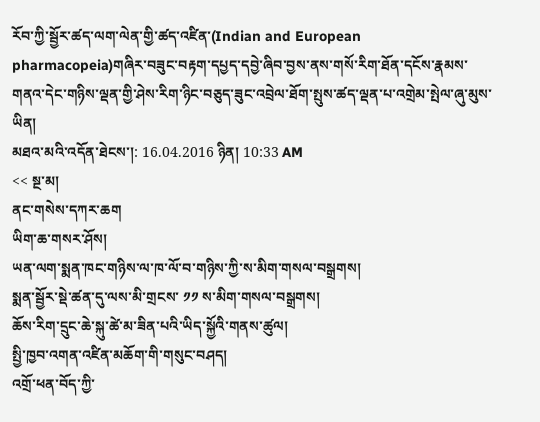རོབ་ཀྱི་སྦྱོར་ཚད་ལག་ལེན་གྱི་ཚད་འཛིན་(Indian and European pharmacopeia)གཞིར་བཟུང་བརྟག་དཔྱད་དབྱེ་ཞིབ་བྱས་ནས་གསོ་རིག་ཐོན་དངོས་རྣམས་གནའ་དེང་གཉིས་ལྡན་གྱི་ཤེས་རིག་ཉིང་བཅུད་ཟུང་འབྲེལ་ཐོག་སྤུས་ཚད་ལྡན་པ་འགྲེམ་སྤེལ་ཞུ་མུས་ཡིན།
མཐའ་མའི་འདོན་ཐེངས་།: 16.04.2016 ཉིན། 10:33 AM
<< སྔ་མ།
ནང་གསེས་དཀར་ཆག
ཡིག་ཆ་གསར་ཤོས།
ཡན་ལག་སྨན་ཁང་གཉིས་ལ་ཁ་ལོ་བ་གཉིས་ཀྱི་ས་མིག་གསལ་བསྒྲགས།
སྨན་སྦྱོར་སྡེ་ཚན་དུ་ལས་མི་གྲངས་ ༡༡ ས་མིག་གསལ་བསྒྲགས།
ཆོས་རིག་དྲུང་ཆེ་སྐུ་ཚེ་མ་ཟིན་པའི་ཡིད་སྐྱོའི་གནས་ཚུལ།
སྤྱི་ཁྱབ་འགན་འཛིན་མཆོག་གི་གསུང་བཤད།
འགྲོ་ཕན་བོད་ཀྱི་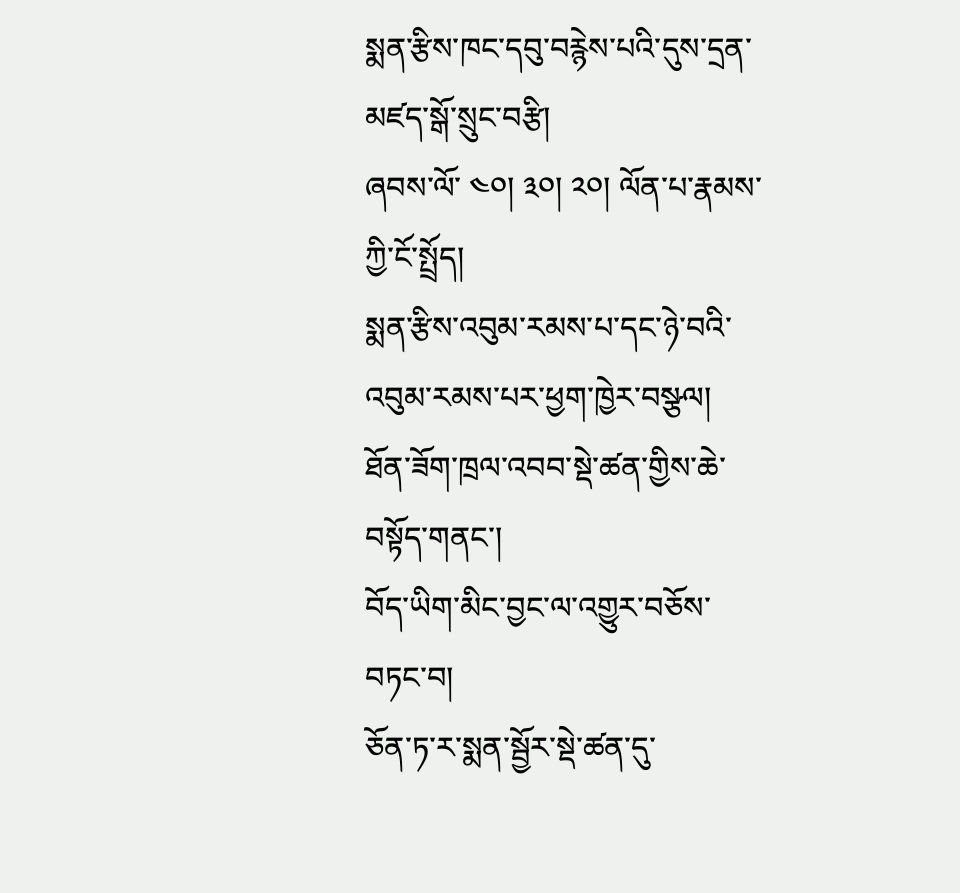སྨན་རྩིས་ཁང་དབུ་བརྙེས་པའི་དུས་དྲན་མཛད་སྒོ་སྲུང་བརྩི།
ཞབས་ལོ་ ༤༠། ༣༠། ༢༠། ལོན་པ་རྣམས་ཀྱི་ངོ་སྤྲོད།
སྨན་རྩིས་འབུམ་རམས་པ་དང་ཉེ་བའི་འབུམ་རམས་པར་ཕྱག་ཁྱེར་བསྩལ།
ཐོན་ཟོག་ཁྲལ་འབབ་སྡེ་ཚན་གྱིས་ཆེ་བསྟོད་གནང་།
བོད་ཡིག་མིང་བྱང་ལ་འགྱུར་བཅོས་བཏང་བ།
ཅོན་ཏ་ར་སྨན་སྦྱོར་སྡེ་ཚན་དུ་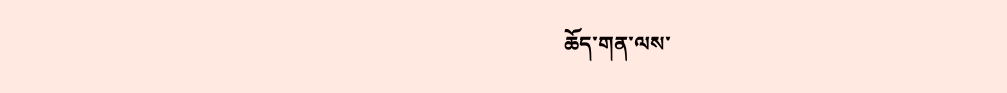ཆོད་གན་ལས་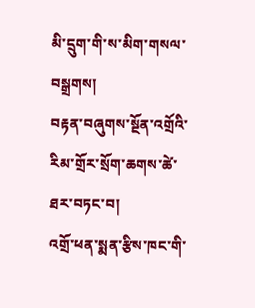མི་དྲུག་གི་ས་མིག་གསལ་བསྒྲགས།
བརྟན་བཞུགས་སྔོན་འགྲོའི་རིམ་གྲོར་སྲོག་ཆགས་ཚེ་ཐར་བཏང་བ།
འགྲོ་ཕན་སྨན་རྩིས་ཁང་གི་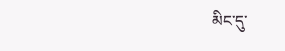མིང་དུ་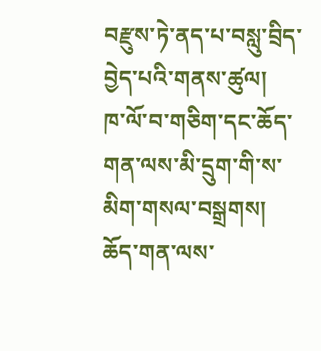བརྫུས་ཏེ་ནད་པ་བསླུ་བྲིད་བྱེད་པའི་གནས་ཚུལ།
ཁ་ལོ་བ་གཅིག་དང་ཆོད་གན་ལས་མི་དྲུག་གི་ས་མིག་གསལ་བསྒྲགས།
ཆོད་གན་ལས་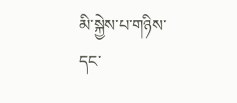མི་སྐྱེས་པ་གཉིས་དང་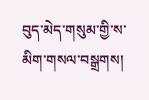བུད་མེད་གསུམ་གྱི་ས་མིག་གསལ་བསྒྲགས།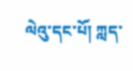ལེའུ་དང་པོ། ཀླད་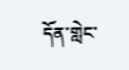དོན་གླེང་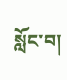སློང་བ།